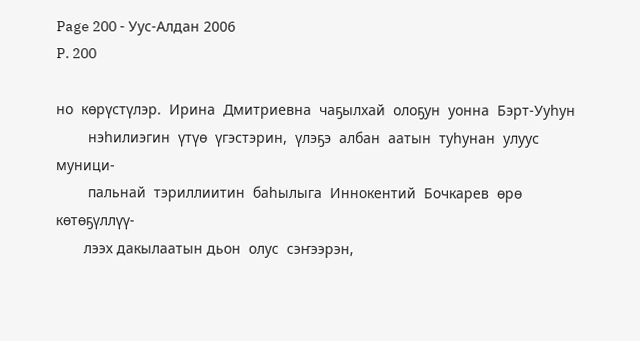Page 200 - Уус-Алдан 2006
P. 200

но  көрүстүлэр.  Ирина  Дмитриевна  чаҕылхай  олоҕун  уонна  Бэрт-Ууһун
        нэһилиэгин  үтүө  үгэстэрин,  үлэҕэ  албан  аатын  туһунан  улуус  муници-
        пальнай  тэриллиитин  баһылыга  Иннокентий  Бочкарев  өрө  көтөҕүллүү-
       лээх дакылаатын дьон  олус  сэҥээрэн,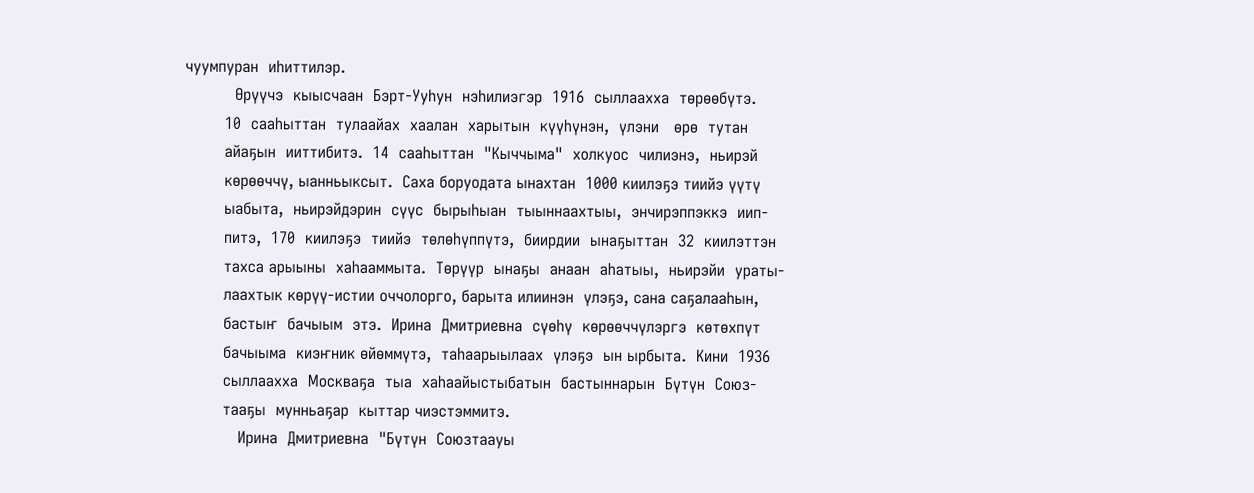чуумпуран  иһиттилэр.
          Өрүүчэ  кыысчаан  Бэрт-Ууһун  нэһилиэгэр  1916  сыллаахха  төрөөбүтэ.
        10  сааһыттан  тулаайах  хаалан  харытын  күүһүнэн,  үлэни   өрө  тутан
        айаҕын  ииттибитэ.  14  сааһыттан  "Кыччыма"  холкуос  чилиэнэ,  ньирэй
        көрөөччү, ыанньыксыт.  Саха боруодата ынахтан  1000 киилэҕэ тиийэ үүтү
        ыабыта,  ньирэйдэрин  сүүс  бырыһыан  тыыннаахтыы,  энчирэппэккэ  иип-
        питэ,  170  киилэҕэ  тиийэ  төлөһүппүтэ,  биирдии  ынаҕыттан  32  киилэттэн
        тахса арыыны  хаһааммыта.  Төрүүр  ынаҕы  анаан  аһатыы,  ньирэйи  ураты-
        лаахтык көрүү-истии оччолорго, барыта илиинэн  үлэҕэ, сана саҕалааһын,
        бастыҥ  бачыым  этэ.  Ирина  Дмитриевна  сүөһү  көрөөччүлэргэ  көтөхпүт
        бачыыма  киэҥник өйөммүтэ,  таһаарыылаах  үлэҕэ  ын ырбыта.  Кини  1936
        сыллаахха  Москваҕа  тыа  хаһаайыстыбатын  бастыннарын  Бүтүн  Союз-
        тааҕы  мунньаҕар  кыттар чиэстэммитэ.
           Ирина  Дмитриевна  "Бүтүн  Союзтаауы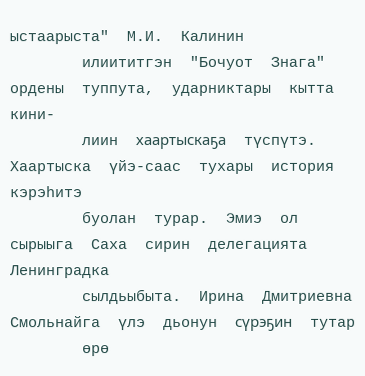ыстаарыста"  М.И.  Калинин
        илиититгэн  "Бочуот  Знага"  ордены  туппута,  ударниктары  кытта  кини-
        лиин  хаартыскаҕа  түспүтэ.  Хаартыска  үйэ-саас  тухары  история  кэрэһитэ
        буолан  турар.  Эмиэ  ол  сырыыга  Саха  сирин  делегацията  Ленинградка
        сылдьыбыта.  Ирина  Дмитриевна  Смольнайга  үлэ  дьонун  сүрэҕин  тутар
        өрө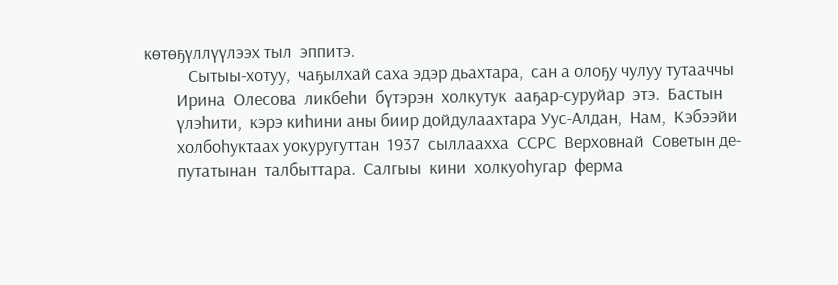көтөҕүллүүлээх тыл  эппитэ.
           Сытыы-хотуу,  чаҕылхай саха эдэр дьахтара,  сан а олоҕу чулуу тутааччы
        Ирина  Олесова  ликбеһи  бүтэрэн  холкутук  ааҕар-суруйар  этэ.  Бастын
        үлэһити,  кэрэ киһини аны биир дойдулаахтара Уус-Алдан,  Нам,  Кэбээйи
        холбоһуктаах уокуругуттан  1937  сыллаахха  ССРС  Верховнай  Советын де-
        путатынан  талбыттара.  Салгыы  кини  холкуоһугар  ферма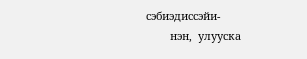сэбиэдиссэйи-
        нэн,  улууска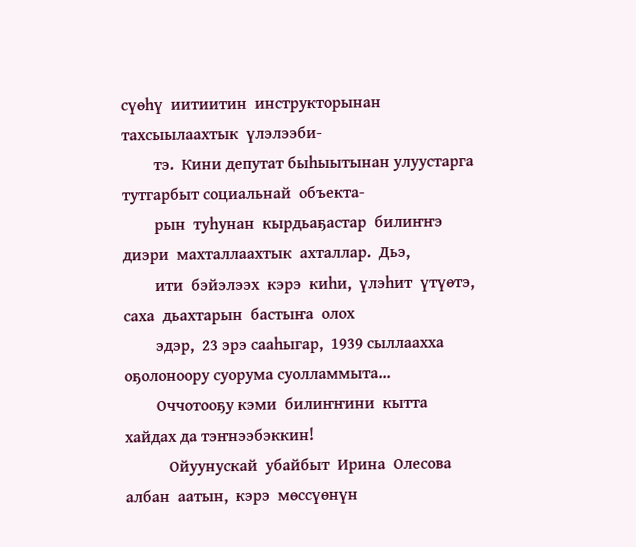сүөһү  иитиитин  инструкторынан  тахсыылаахтык  үлэлээби-
        тэ.  Кини депутат быһыытынан улуустарга тутгарбыт социальнай  объекта-
        рын  туһунан  кырдьаҕастар  билиҥҥэ диэри  махталлаахтык  ахталлар.  Дьэ,
        ити  бэйэлээх  кэрэ  киһи,  үлэһит  үтүөтэ,  саха  дьахтарын  бастыҥа  олох
        эдэр,  23 эрэ сааһыгар,  1939 сыллаахха оҕолоноору суорума суолламмыта...
        Оччотооҕу кэми  билиҥҥини  кытта хайдах да тэҥнээбэккин!
           Ойуунускай  убайбыт  Ирина  Олесова  албан  аатын,  кэрэ  мөссүөнүн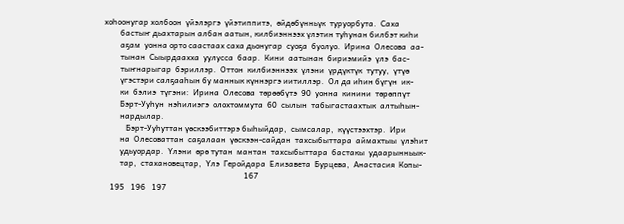хоһоонугар холбоон  үйэлэргэ  үйэтиппитэ,  өйдөбүнньүк  туруорбута.  Саха
        бастыҥ дьахтарын албан аатын, килбиэннээх үлэтин туһунан билбэт киһи
        аҕам  уонна орто саастаах саха дьонугар  суоҕа  буолуо.  Ирина  Олесова  аа-
        тынан  Сыырдаахха  уулусса  баар.  Кини  аатынан  бириэмийэ  үлэ  бас-
        тыҥнарыгар  бэриллэр.  Оттон  килбиэннээх  үлэни  үрдүктүк  тутуу,  үтүө
        үгэстэри салҕааһын бу маннык күннэргэ иитиллэр.  Ол да иһин бүгүн  ик-
        ки  бэлиэ  түгэни:  Ирина  Олесова  төрөөбүтэ  90  уонна  кинини  төрөппүт
        Бэрт-Ууһун  нэһилиэгэ  олохтоммута  60  сылын  табыгастаахтык  алтыһын-
        нардылар.
           Бэрт-Ууһуттан үөскээбиттэрэ быһыйдар,  сымсалар,  күүстээхтэр.  Ири
        на  Олесоваттан  саҕалаан  үөскээн-сайдан  тахсыбыттара  аймахтыы  үлэһит
        удьуордар.  Үлэни  өрө тутан  мантан  тахсыбыттара  бастакы  удаарынньык-
        тар,  стахановецтар,  Үлэ  Геройдара  Елизавета  Бурцева,  Анастасия  Копы-
                                                                      167
   195   196   197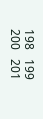198   199   200   201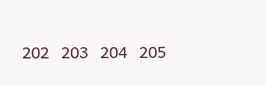202   203   204   205